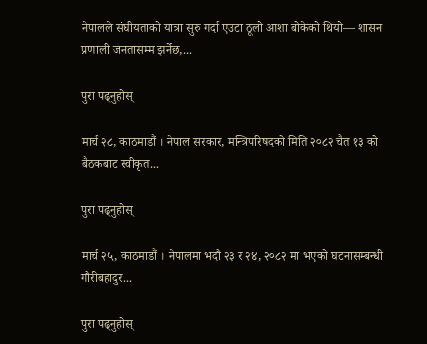नेपालले संघीयताको यात्रा सुरु गर्दा एउटा ठूलो आशा बोकेको थियो— शासन प्रणाली जनतासम्म झर्नेछ,...

पुरा पढ्नुहोस्

मार्च २८, काठमाडौं । नेपाल सरकार, मन्त्रिपरिषदको मिति २०८२ चैत १३ को बैठकबाट स्वीकृत...

पुरा पढ्नुहोस्

मार्च २५, काठमाडौं । नेपालमा भदौ २३ र २४, २०८२ मा भएको घटनासम्बन्धी गौरीबहादुर...

पुरा पढ्नुहोस्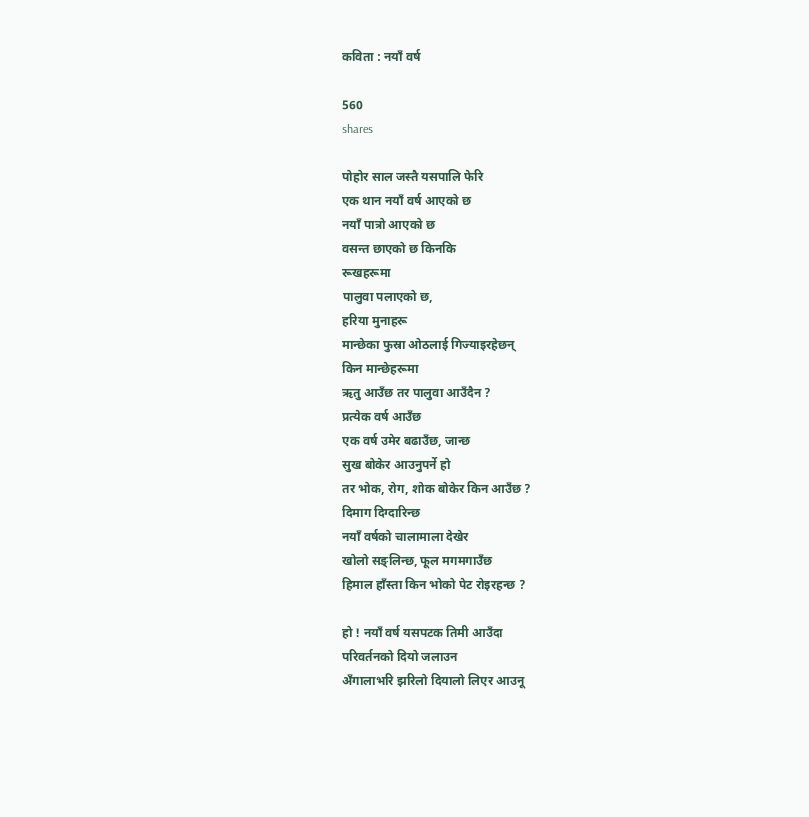कविता : नयाँ वर्ष

560
shares

पोहोर साल जस्तै यसपालि फेरि
एक थान नयाँ वर्ष आएको छ
नयाँ पात्रो आएको छ
वसन्त छाएको छ किनकि
रूखहरूमा
पालुवा पलाएको छ,
हरिया मुनाहरू
मान्छेका फुस्रा ओठलाई गिज्याइरहेछन्
किन मान्छेहरूमा
ऋतु आउँछ तर पालुवा आउँदैन ?
प्रत्येक वर्ष आउँछ
एक वर्ष उमेर बढाउँछ, जान्छ
सुख बोकेर आउनुपर्ने हो
तर भोक, रोग, शोक बोकेर किन आउँछ ?
दिमाग दिग्दारिन्छ
नयाँ वर्षको चालामाला देखेर
खोलो सङ्लिन्छ, फूल मगमगाउँछ
हिमाल हाँस्ता किन भोको पेट रोइरहन्छ ?

हो ! नयाँ वर्ष यसपटक तिमी आउँदा
परिवर्तनको दियो जलाउन
अँगालाभरि झरिलो दियालो लिएर आउनू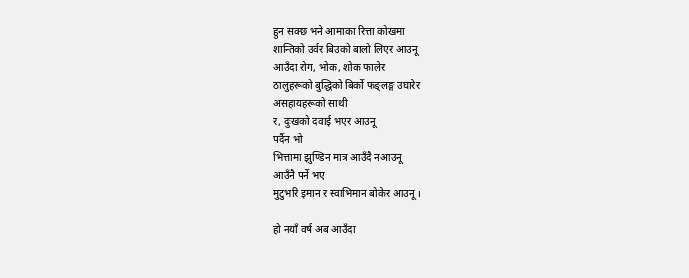हुन सक्छ भने आमाका रित्ता कोखमा
शान्तिको उर्वर बिउको बालो लिएर आउनू
आउँदा रोग, भोक, शोक फालेर
ठालुहरूको बुद्धिको बिर्को फङ्लङ्ग उघारेर
असहायहरूको साथी
र, दुःखको दवाई भएर आउनू
पर्दैन भो
भित्तामा झुण्डिन मात्र आउँदै नआउनू
आउँनै पर्ने भए
मुटुभरि इमान र स्वाभिमान बोकेर आउनू ।

हो नयाँ वर्ष अब आउँदा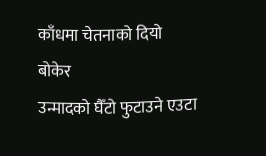काँधमा चेतनाको दियो बोकेर
उन्मादको घैँटो फुटाउने एउटा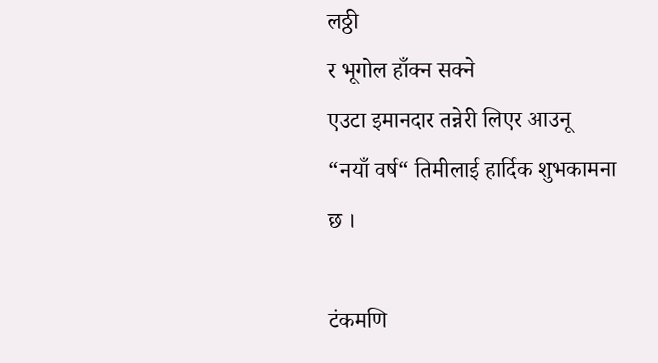लठ्ठी
र भूगोल हाँक्न सक्ने
एउटा इमानदार तन्नेरी लिएर आउनू
“नयाँ वर्ष“ तिमीलाई हार्दिक शुभकामना छ ।

टंकमणि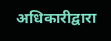अधिकारीद्वारा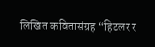लिखित कवितासंग्रह “हिटलर र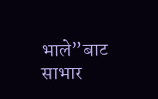भाले”बाट साभार